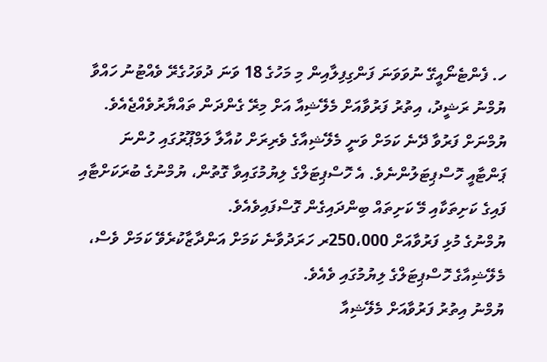ހ. ފެންޓެނޯއީގޭ ނުވަވަނަ ފަންގިފިލާއިން މި މަހުގެ 18 ވަނަ ދުވަހުގެރޭ ވެއްޓުނު ހައްވާ ޔުމްނު ރަޝީދު، އިތުރު ފަރުވާއަށް މެލޭޝިއާ އަށް މިރޭ ގެންދަން ތައްޔާރުވެއްޖެއެވެ.
ޔުމްނަށް ފަރުވާ ދޭނެ ކަމަށް ވަނީ މެލޭޝިއާގެ ވެރިރަށް ކުއާލާ ލަމްޕޫރުގައި ހުންނަ ޕަންޓާއީ ހޮސްޕިޓަލުންނެވެ. އެ ހޮސްޕިޓަލްގެ ލިޔުމުގައިވާ ގޮތުން، ޔުމްނުގެ ބުރަކަށްޓާއި ފައިގެ ކަށިތަކާއި މޭ ކަށިތައް ބިންދައިގެން ގޮސްފައިވެއެވެ.
ޔުމްނުގެ މުޅި ފަރުވާއަށް 250،000ރ ހަރަދުވާނެ ކަމަށް އަންދާޒާކުރެވޭ ކަމަށް ވެސް، މެލޭޝިއާގެ ހޮސްޕިޓަލްގެ ލިޔުމުގައި ވެއެވެ.
ޔުމްނު އިތުރު ފަރުވާއަށް މެލޭޝިއާ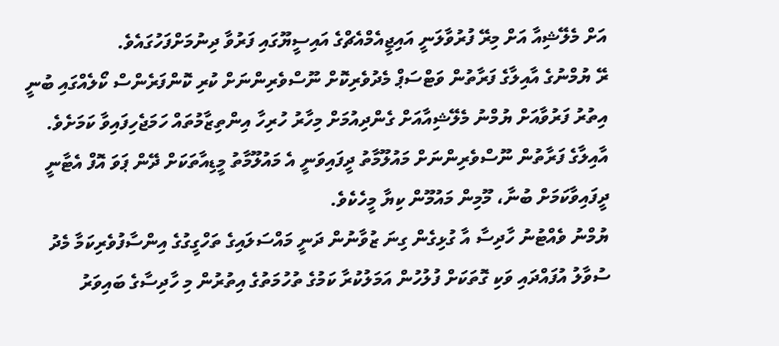އަށް މެލޭޝިއާ އަށް މިރޭ ފުރުވާލަނީ އައިޖީއެމްއެޗްގެ އައިސީޔޫގައި ފަރުވާ ދިނުމަށްފަހުގައެވެ.
ރޭ ޔުމްނުގެ އާއިލާގެ ފަރާތުން ވަޓްސަޕް މެދުވެރިކޮށް ނޫސްވެރިންނަށް ކުރި ކޮންފަރެންސް ކޯލެއްގައި ބުނީ އިތުރު ފަރުވާއަށް ޔުމްނު މެލޭޝިއާއަށް ގެންދިއުމަށް މިހާރު ހުރިހާ އިންތިޒާމުތައް ހަމަޖެހިފައިވާ ކަމަށެވެ.
އާއިލާގެ ފަރާތުން ނޫސްވެރިންނަށް މައުލޫމާތު ދީފައިވަނީ އެ މައުލޫމާތު މީޑިއާތަކަށް ދޭން ޕަވަ އޮފް އެޓާނީ ދީފައިވާކަމަށް ބުނާ، މޫމިން މައުމޫން ކިޔާ މީހެކެވެ.
ޔުމްނު ވެއްޓުނު ހާދިސާ އާ ގުޅިގެން ގިނަ ޒުވާނުން ދަނީ މައްސަލައިގެ ތަހްގީގުގެ އިންސާފުވެރިކަމާ މެދު ސުވާލު އުފައްދައި ވަކި ގޮތަކަށް ފުލުހުން އަމަލުކުރާ ކަމުގެ ތުހުމަތުގެ އިތުރުން މި ހާދިސާގެ ބައިވަރު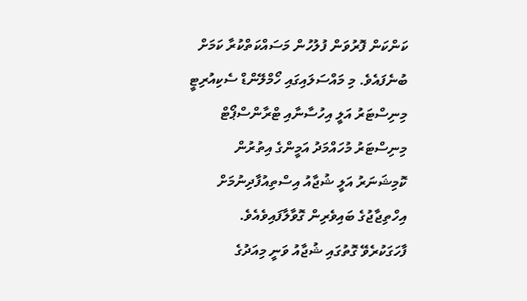ކަންކަން ފޮރުވަން ފުލުހުން މަސައްކަތްކުރާ ކަމަށް ބުނެފައެވެ. މި މައްސަލައިގައި ހޯމްލޭންޑް ސެކިއުރިޓީ މިނިސްޓަރު އަލީ އިހުސާނާއި ޓްރާންސްޕޯޓް މިނިސްޓަރު މުހައްމަދު އަމީންގެ އިތުރުން ކޮމިޝަނަރު އަލީ ޝުޖާއު އިސްތިއުފާދިނުމަށް އިހްތިޖާޖުގެ ބައިވެރިން ގޮވާލާފައިވެއެވެ.
ފާހަގަކުރެވޭ ގޮތުގައި ޝުޖާއު ވަނީ މިއަދުގެ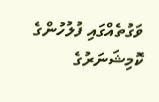ވަގުތެއްގައި ފުލުހުންގެ ކޮމިޝަނަރުގެ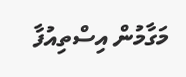މަގާމުން އިސްތިއުފާ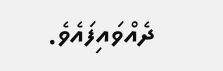ދެއްވައިފައެވެ.